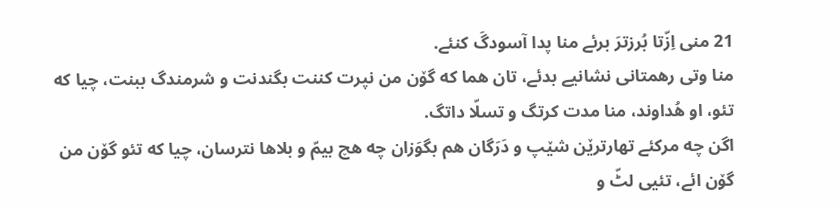21 منی اِزّتا بُرزترَ برئے منا پدا آسودگَ کنئے.
منا وتی رهمتانی نشانیے بدئے، تان هما که گۆن من نپرت کننت بگندنت و شرمندگ ببنت، چیا که تئو، او هُداوند، منا مدت کرتگ و تسلّا داتگ.
اگن چه مرکئے تهارترێن شێپ و دَرَگان هم بگوَزان چه هچ بیمّ و بلاها نترسان، چیا که تئو گۆن من گۆن ائے، تئیی لٹّ و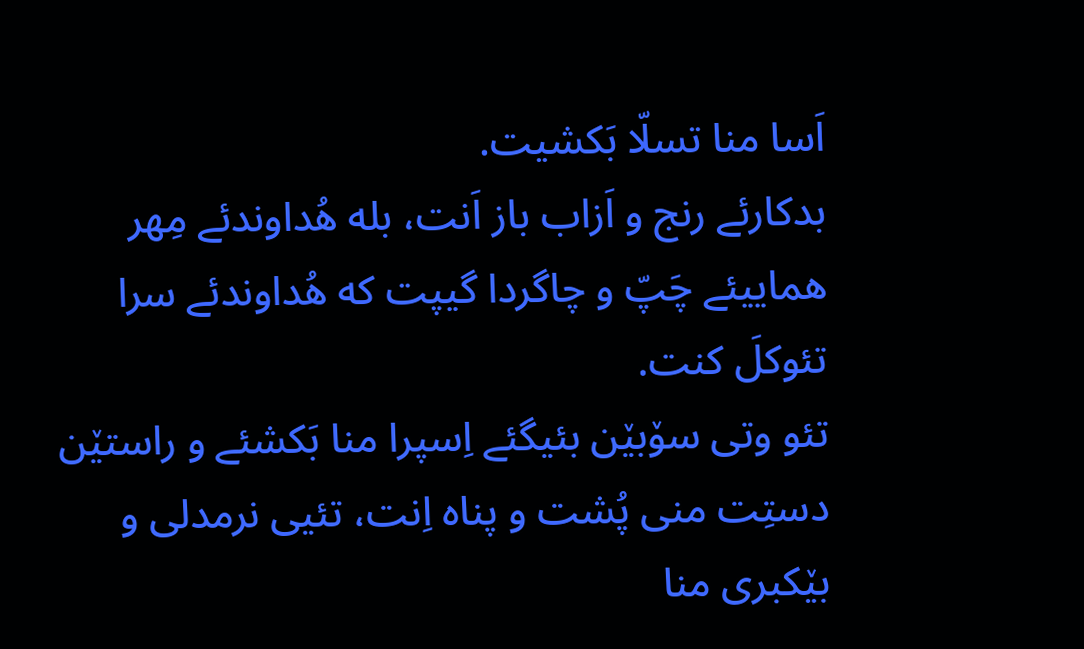اَسا منا تسلّا بَکشیت.
بدکارئے رنج و اَزاب باز اَنت، بله هُداوندئے مِهر هماییئے چَپّ و چاگردا گیپت که هُداوندئے سرا تئوکلَ کنت.
تئو وتی سۆبێن بئیگئے اِسپرا منا بَکشئے و راستێن دستِت منی پُشت و پناه اِنت، تئیی نرمدلی و بێکبری منا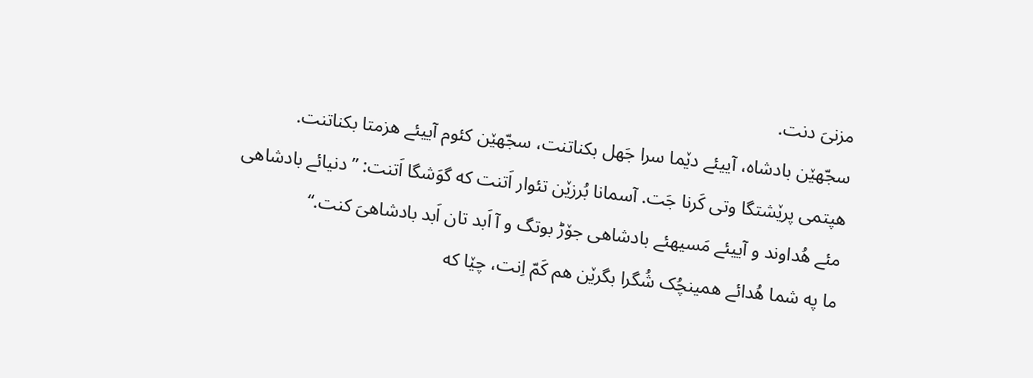مزنیَ دنت.
سجّهێن بادشاه، آییئے دێما سرا جَهل بکناتنت، سجّهێن کئوم آییئے هزمتا بکناتنت.
هپتمی پرێشتگا وتی کَرنا جَت. آسمانا بُرزێن تئوار اَتنت که گوَشگا اَتنت: ”دنیائے بادشاهی مئے هُداوند و آییئے مَسیهئے بادشاهی جۆڑ بوتگ و آ اَبد تان اَبد بادشاهیَ کنت.“
ما په شما هُدائے همینچُک شُگرا بگرێن هم کَمّ اِنت، چێا که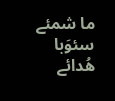ما شمئے سئوَبا هُدائے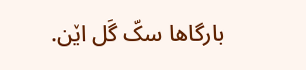بارگاها سکّ گَل اێن.